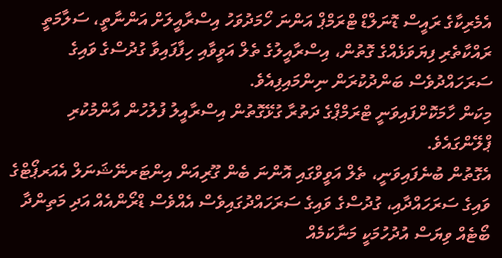އެމެރިކާގެ ރައީސް ޑޮނަލްޑް ޓްރަމްޕް އަންނަ ހޯމަދުވަހު އިސްރާއީލަށް އަންނާތީ، ސަލާމަތީ ރައްކާތެރި ފިޔަވަޅެއްގެ ގޮތުން، އިސްރާއީލުގެ ތެލް އަވީވާއި ހިފާފައިވާ ގުދުސްގެ ވައިގެ ސަރަހައްދުވެސް ބަންދުކުރަން ނިންމައިފިއެވެ.
މިކަން ހާމަކޮށްފައިވަނީ ޓްރަމްޕްގެ ދަތުރާ ގުޅޭގޮތުން އިސްރާއީލު ފުލުހުން އާންމުކުރި ޕްލޭންގައެވެ.
އެގޮތުން ބުނެފައިވަނީ، ތެލް އަވީވްގައި އޮންނަ ބެން ގޫރިއަން އިންޓަރނޭޝަނަލް އެއަރޕޯޓްގެ ވައިގެ ސަރަހައްދާއި، ގުދުސްގެ ވައިގެ ސަރަހައްދުގައިވެސް އެއްވެސް ޑްރޯންއެއް އަދި މަތިންދާ ބޯޓެއް ވިޔަސް އުދުހުމަކީ މަނާކަމެއް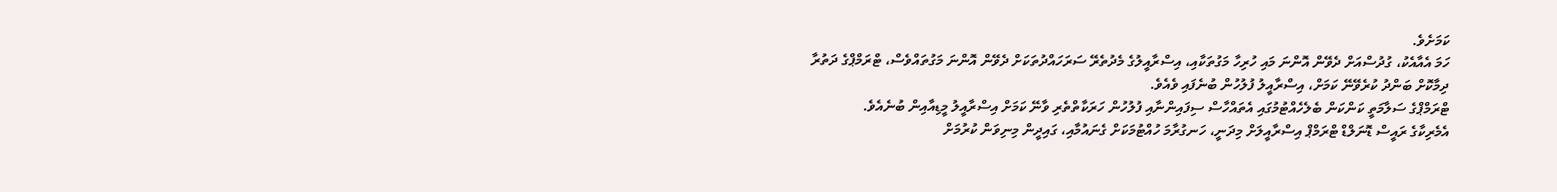ކަމަށެވެ.
ހަމަ އެއާއެކު، ގުދުސްއަށް ދެވޭން އޮންނަ މައި ހުރިހާ މަގުތަކާއި، އިސްރާއީލުގެ މެދުތެރޭ ސަރަހައްދުތަކަށް ދެވޭން އޮންނަ މަގުތައްވެސް، ޓްރަމްޕްގެ ދަތުރާ ދިމާކޮށް ބަންދު ކުރެވޭނޭ ކަމަށް، އިސްރާއީލު ފުލުހުން ބުނެފައި ވެއެވެ.
ޓްރަމްޕްގެ ސަލާމަތީ ކަންކަން ބެލެހެއްޓުމުގައި އެތައްހާސް ސިފައިންނާއި ފުލުހުން ހަރަކާތްތެރި ވާނޭ ކަމަށް އިސްރާއީލު މީޑިއާއިން ބުނެއެވެ.
އެމެރިކާގެ ރައީސް ޑޮނަލްޑް ޓްރަމްޕް އިސްރާއީލަށް މިދަނީ، ހަނގުރާމަ ހުއްޓުމަކަށް ގެނައުމާއި، ގައިދީން މިނިވަން ކުރުމަށް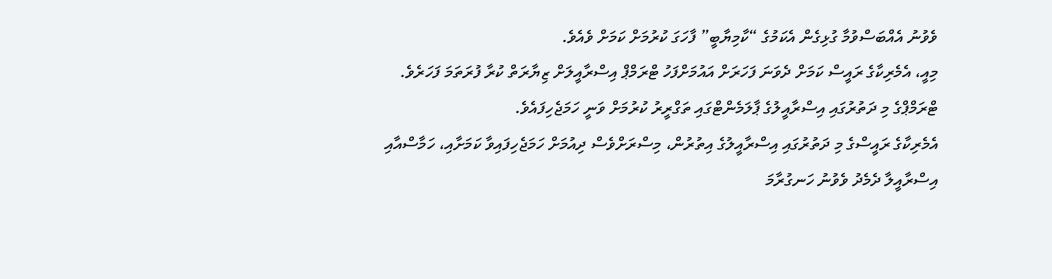ވެވުނު އެއްބަސްވުމާ ގުޅިގެން އެކަމުގެ “ކާމިޔާބީ” ފާހަގަ ކުރުމަށް ކަމަށް ވެއެވެ.
މިއީ، އެމެރިކާގެ ރައީސް ކަމަށް ދެވަނަ ފަހަރަށް އައުމަށްފަހު ޓްރަމްޕް އިސްރާއީލަށް ޒިޔާރަތް ކުރާ ފުރަތަމަ ފަހަރެވެ.
ޓްރަމްޕްގެ މި ދަތުރުގައި އިސްރާއީލުގެ ޕާލަމެންޓްގައި ތަގްރީރު ކުރުމަށް ވަނީ ހަމަޖެހިފައެވެ.
އެމެރިކާގެ ރައީސްގެ މި ދަތުރުގައި އިސްރާއީލުގެ އިތުރުން، މިސްރަށްވެސް ދިއުމަށް ހަމަޖެހިފައިވާ ކަމަށާއި، ހަމާސްއާއި އިސްރާއީލާ ދެމެދު ވެވުނު ހަނގުރާމަ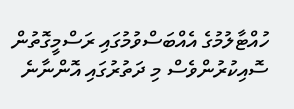ހުއްޓާލުމުގެ އެއްބަސްވުމުގައި ރަސްމީގޮތުން ސޮއިކުރުންވެސް މި ދަތުރުގައި އޮންނާނެ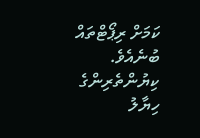ކަމަށް ރިޕޯޓްތައް ބުނެއެވެ.
ކިޔުންތެރިންގެ ހިޔާލު